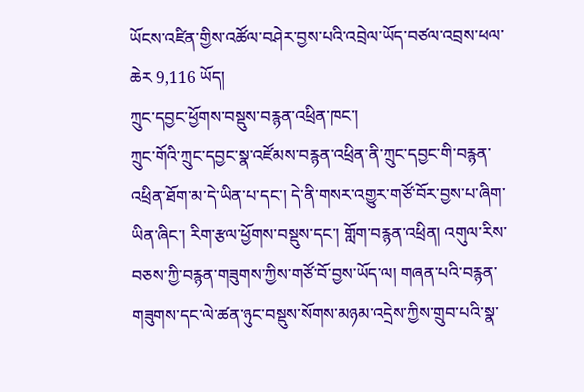ཡོངས་འཛིན་གྱིས་འཚོལ་བཤེར་བྱས་པའི་འབྲེལ་ཡོད་བཙལ་འབྲས་ཕལ་ཆེར 9,116 ཡོད།
ཀྲུང་དབྱང་ཕྱོགས་བསྡུས་བརྙན་འཕྲིན་ཁང་།
ཀྲུང་གོའི་ཀྲུང་དབྱང་སྣ་འཛོམས་བརྙན་འཕྲིན་ནི་ཀྲུང་དབྱང་གི་བརྙན་འཕྲིན་ཐོག་མ་དེ་ཡིན་པ་དང་། དེ་ནི་གསར་འགྱུར་གཙོ་བོར་བྱས་པ་ཞིག་ཡིན་ཞིང་། རིག་རྩལ་ཕྱོགས་བསྡུས་དང་། གློག་བརྙན་འཕྲིན། འགུལ་རིས་བཅས་ཀྱི་བརྙན་གཟུགས་ཀྱིས་གཙོ་བོ་བྱས་ཡོད་ལ། གཞན་པའི་བརྙན་གཟུགས་དང་ལེ་ཚན་ཉུང་བསྡུས་སོགས་མཉམ་འདྲེས་ཀྱིས་གྲུབ་པའི་སྣ་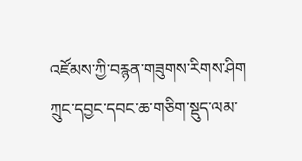འཛོམས་ཀྱི་བརྙན་གཟུགས་རིགས་ཤིག
ཀྲུང་དབྱང་དབང་ཆ་གཅིག་སྡུད་ལམ་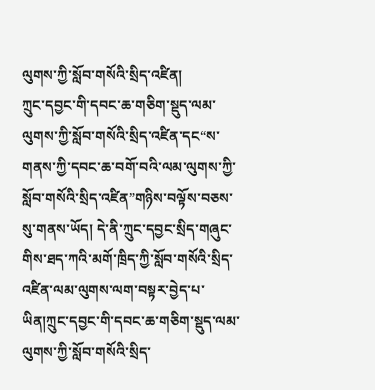ལུགས་ཀྱི་སློབ་གསོའི་སྲིད་འཛིན།
ཀྲུང་དབྱང་གི་དབང་ཆ་གཅིག་སྡུད་ལམ་ལུགས་ཀྱི་སློབ་གསོའི་སྲིད་འཛིན་དང“ས་གནས་ཀྱི་དབང་ཆ་བགོ་བའི་ལམ་ལུགས་ཀྱི་སློབ་གསོའི་སྲིད་འཛིན”གཉིས་བལྟོས་བཅས་སུ་གནས་ཡོད། དེ་ནི་ཀྲུང་དབྱང་སྲིད་གཞུང་གིས་ཐད་ཀའི་མགོ་ཁྲིད་ཀྱི་སློབ་གསོའི་སྲིད་འཛིན་ལམ་ལུགས་ལག་བསྟར་བྱེད་པ་ཡིན།ཀྲུང་དབྱང་གི་དབང་ཆ་གཅིག་སྡུད་ལམ་ལུགས་ཀྱི་སློབ་གསོའི་སྲིད་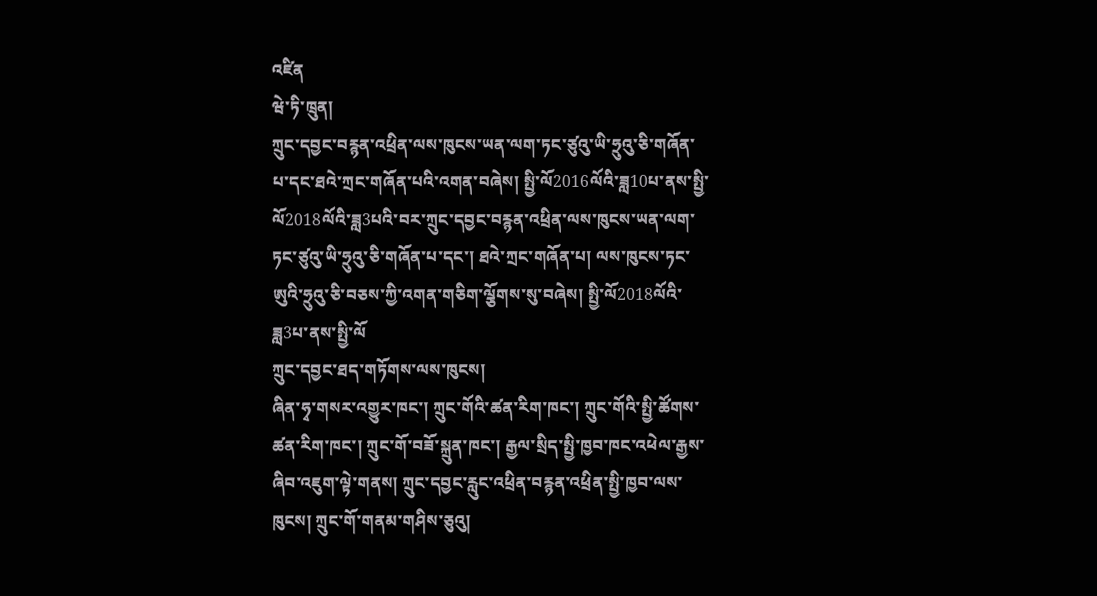འཛིན
ཝེ་ཏི་ཁྲུན།
ཀྲུང་དབྱང་བརྙན་འཕྲིན་ལས་ཁུངས་ཡན་ལག་ཏང་ཙུའུ་ཡི་ཧྲུའུ་ཅི་གཞོན་པ་དང་ཐའེ་ཀྲང་གཞོན་པའི་འགན་བཞེས། སྤྱི་ལོ2016ལོའི་ཟླ10པ་ནས་སྤྱི་ལོ2018ལོའི་ཟླ3པའི་བར་ཀྲུང་དབྱང་བརྙན་འཕྲིན་ལས་ཁུངས་ཡན་ལག་ཏང་ཙུའུ་ཡི་ཧྲུའུ་ཅི་གཞོན་པ་དང་། ཐའེ་ཀྲང་གཞོན་པ། ལས་ཁུངས་ཏང་ཨུའི་ཧྲུའུ་ཅི་བཅས་ཀྱི་འགན་གཅིག་ལྕོགས་སུ་བཞེས། སྤྱི་ལོ2018ལོའི་ཟླ3པ་ནས་སྤྱི་ལོ
ཀྲུང་དབྱང་ཐད་གཏོགས་ལས་ཁུངས།
ཞིན་ཧྭ་གསར་འགྱུར་ཁང་། ཀྲུང་གོའི་ཚན་རིག་ཁང་། ཀྲུང་གོའི་སྤྱི་ཚོགས་ཚན་རིག་ཁང་། ཀྲུང་གོ་བཟོ་སྐྲུན་ཁང་། རྒྱལ་སྲིད་སྤྱི་ཁྱབ་ཁང་འཕེལ་རྒྱས་ཞིབ་འཇུག་ལྟེ་གནས། ཀྲུང་དབྱང་རླུང་འཕྲིན་བརྙན་འཕྲིན་སྤྱི་ཁྱབ་ལས་ཁུངས། ཀྲུང་གོ་གནམ་གཤིས་ཅུའུ།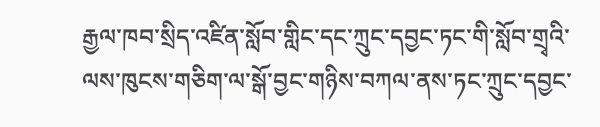རྒྱལ་ཁབ་སྲིད་འཛིན་སློབ་གླིང་དང་ཀྲུང་དབྱང་ཏང་གི་སློབ་གྲྭའི་ལས་ཁུངས་གཅིག་ལ་སྒོ་བྱང་གཉིས་བཀལ་ནས་ཏང་ཀྲུང་དབྱང་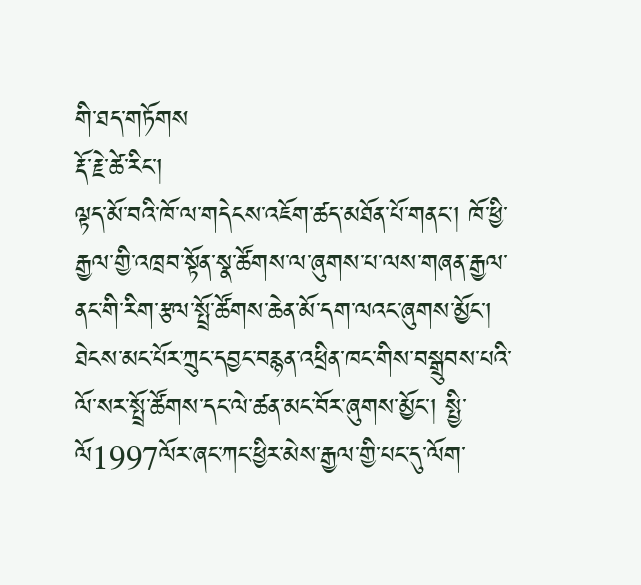གི་ཐད་གཏོགས
རྡོ་རྗེ་ཚེ་རིང་།
ལྟད་མོ་བའི་ཁོ་ལ་གདེངས་འཇོག་ཚད་མཐོན་པོ་གནང་། ཁོ་ཕྱི་རྒྱལ་གྱི་འཁྲབ་སྟོན་སྣ་ཚོགས་ལ་ཞུགས་པ་ལས་གཞན་རྒྱལ་ནང་གི་རིག་རྩལ་སྤྲོ་ཚོགས་ཆེན་མོ་དག་ལའང་ཞུགས་མྱོང་། ཐེངས་མང་པོར་ཀྲུང་དབྱང་བརྙན་འཕྲིན་ཁང་གིས་བསྒྲུབས་པའི་ལོ་སར་སྤྲོ་ཚོགས་དང་ལེ་ཚན་མང་བོར་ཞུགས་མྱོང་། སྤྱི་ལོ1997ལོར་ཞང་ཀང་ཕྱིར་མེས་རྒྱལ་གྱི་པང་དུ་ལོག་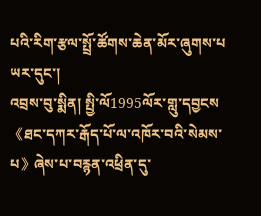པའི་རིག་རྩལ་སྤྲོ་ཚོགས་ཆེན་མོར་ཞུགས་པ
ཡར་དུང་།
འབྲས་བུ་སྨིན། སྤྱི་ལོ1995ལོར་གླུ་དབྱངས《ཐང་དཀར་རྒོད་པོ་ལ་འཁོར་བའི་སེམས་པ》ཞེས་པ་བརྙན་འཕྲིན་དུ་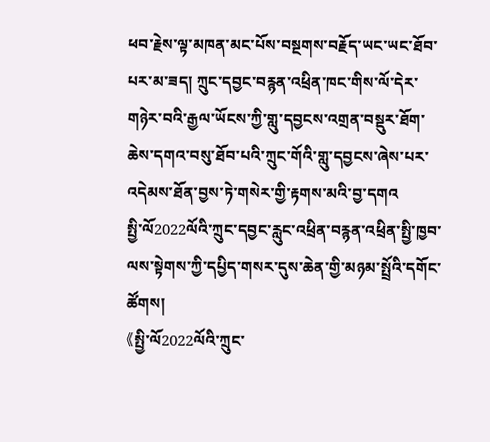ཕབ་རྗེས་ལྟ་མཁན་མང་པོས་བསྔགས་བརྗོད་ཡང་ཡང་ཐོབ་པར་མ་ཟད། ཀྲུང་དབྱང་བརྙན་འཕྲིན་ཁང་གིས་ལོ་དེར་གཉེར་བའི་རྒྱལ་ཡོངས་ཀྱི་གླུ་དབྱངས་འགྲན་བསྡུར་ཐོག་ཆེས་དགའ་བསུ་ཐོབ་པའི་ཀྲུང་གོའི་གླུ་དབྱངས་ཞེས་པར་འདེམས་ཐོན་བྱས་ཏེ་གསེར་གྱི་རྟགས་མའི་བྱ་དགའ
སྤྱི་ལོ2022ལོའི་ཀྲུང་དབྱང་རླུང་འཕྲིན་བརྙན་འཕྲིན་སྤྱི་ཁྱབ་ལས་སྟེགས་ཀྱི་དཔྱིད་གསར་དུས་ཆེན་གྱི་མཉམ་སྤྲོའི་དགོང་ཚོགས།
《སྤྱི་ལོ2022ལོའི་ཀྲུང་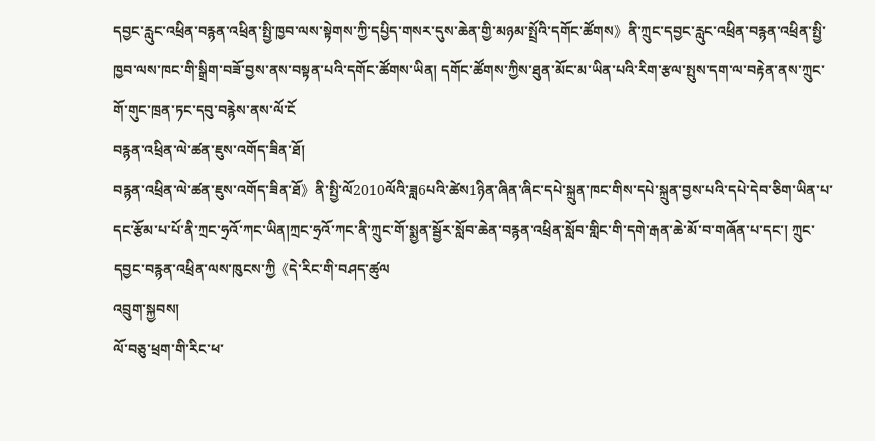དབྱང་རླུང་འཕྲིན་བརྙན་འཕྲིན་སྤྱི་ཁྱབ་ལས་སྟེགས་ཀྱི་དཔྱིད་གསར་དུས་ཆེན་གྱི་མཉམ་སྤྲོའི་དགོང་ཚོགས》ནི་ཀྲུང་དབྱང་རླུང་འཕྲིན་བརྙན་འཕྲིན་སྤྱི་ཁྱབ་ལས་ཁང་གི་སྒྲིག་བཟོ་བྱས་ནས་བསྟན་པའི་དགོང་ཚོགས་ཡིན། དགོང་ཚོགས་ཀྱིས་ཐུན་མོང་མ་ཡིན་པའི་རིག་རྩལ་སྤུས་དག་ལ་བརྟེན་ནས་ཀྲུང་གོ་གུང་ཁྲན་ཏང་དབུ་བརྙེས་ནས་ལོ་ངོ
བརྙན་འཕྲིན་ལེ་ཚན་ཇུས་འགོད་ཟིན་ཐོ།
བརྙན་འཕྲིན་ལེ་ཚན་ཇུས་འགོད་ཟིན་ཐོ》ནི་སྤྱི་ལོ2010ལོའི་ཟླ6པའི་ཚེས1ཉིན་ཞིན་ཞིང་དཔེ་སྐྲུན་ཁང་གིས་དཔེ་སྐྲུན་བྱས་པའི་དཔེ་དེབ་ཅིག་ཡིན་པ་དང་རྩོམ་པ་པོ་ནི་ཀྲང་ཧྲའོ་ཀང་ཡིན།ཀྲང་ཧྲའོ་ཀང་ནི་ཀྲུང་གོ་སྨྱན་སྦྱོར་སློབ་ཆེན་བརྙན་འཕྲིན་སློབ་གླིང་གི་དགེ་རྒན་ཆེ་མོ་བ་གཞོན་པ་དང་། ཀྲུང་དབྱང་བརྙན་འཕྲིན་ལས་ཁུངས་ཀྱི《དེ་རིང་གི་བཤད་ཚུལ
འབྲུག་སྐྱབས།
ལོ་བཅུ་ཕྲག་གི་རིང་ཕ་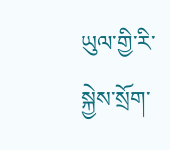ཡུལ་གྱི་རི་སྐྱེས་སྲོག་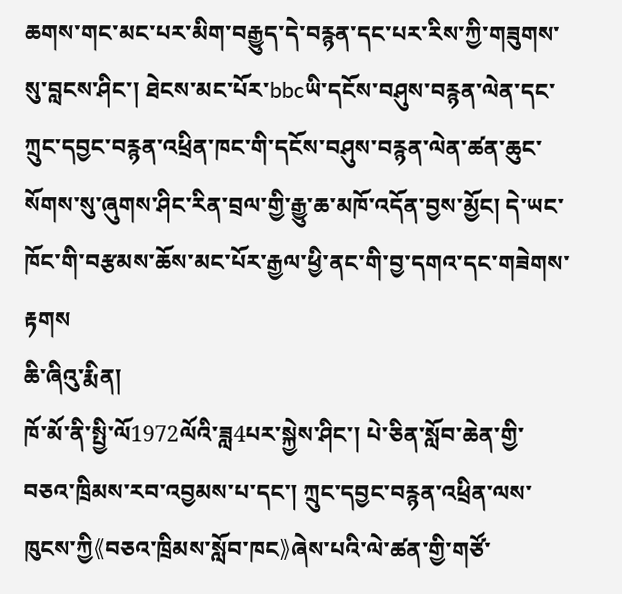ཆགས་གང་མང་པར་མིག་བརྒྱུད་དེ་བརྙན་དང་པར་རིས་ཀྱི་གཟུགས་སུ་བླངས་ཤིང་། ཐེངས་མང་པོར་bbcཡི་དངོས་བཤུས་བརྙན་ལེན་དང་ཀྲུང་དབྱང་བརྙན་འཕྲིན་ཁང་གི་དངོས་བཤུས་བརྙན་ལེན་ཚན་ཆུང་སོགས་སུ་ཞུགས་ཤིང་རིན་བྲལ་གྱི་རྒྱུ་ཆ་མཁོ་འདོན་བྱས་མྱོང། དེ་ཡང་ཁོང་གི་བརྩམས་ཆོས་མང་པོར་རྒྱལ་ཕྱི་ནང་གི་བྱ་དགའ་དང་གཟེགས་རྟགས
ཆི་ཞིའུ་རྨིན།
ཁོ་མོ་ནི་སྤྱི་ལོ1972ལོའི་ཟླ4པར་སྐྱེས་ཤིང་། པེ་ཅིན་སློབ་ཆེན་གྱི་བཅའ་ཁྲིམས་རབ་འབྱམས་པ་དང་། ཀྲུང་དབྱང་བརྙན་འཕྲིན་ལས་ཁུངས་ཀྱི《བཅའ་ཁྲིམས་སློབ་ཁང》ཞེས་པའི་ལེ་ཚན་གྱི་གཙོ་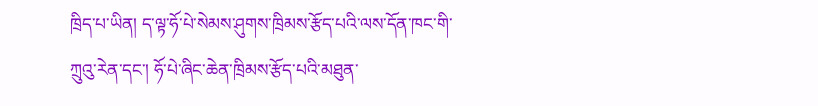ཁྲིད་པ་ཡིན། ད་ལྟ་ཧོ་པེ་སེམས་ཤུགས་ཁྲིམས་རྩོད་པའི་ལས་དོན་ཁང་གི་ཀྲུའུ་རེན་དང་། ཧོ་པེ་ཞིང་ཆེན་ཁྲིམས་རྩོད་པའི་མཐུན་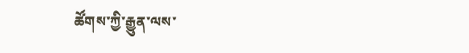ཚོགས་ཀྱི་རྒྱུན་ལས་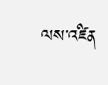ལས་འཛིན